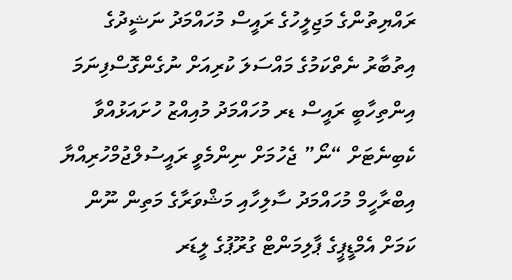ރައްޔިތުންގެ މަޖިލީހުގެ ރައީސް މުހައްމަދު ނަޝީދުގެ އިތުބާރު ނެތްކަމުގެ މައްސަލަ ކުރިއަށް ނުގެންގޮސްފިނަމަ އިންތިހާބީ ރައީސް ޑރ މުހައްމަދު މުއިއްޒު ހުށައަޅުއްވާ ކެބިނެޓަށް “ނޯ” ޖެހުމަށް ނިންމެވީ ރައީސުލްޖުމްހުރިއްޔާ އިބްރާހީމް މުހައްމަދު ސާލިހާއި މަޝްވަރާގެ މަތިން ނޫން ކަމަށް އެމްޑީޕީގެ ޕާލިމަންޓް ގުރޫޕުގެ ލީޑަރ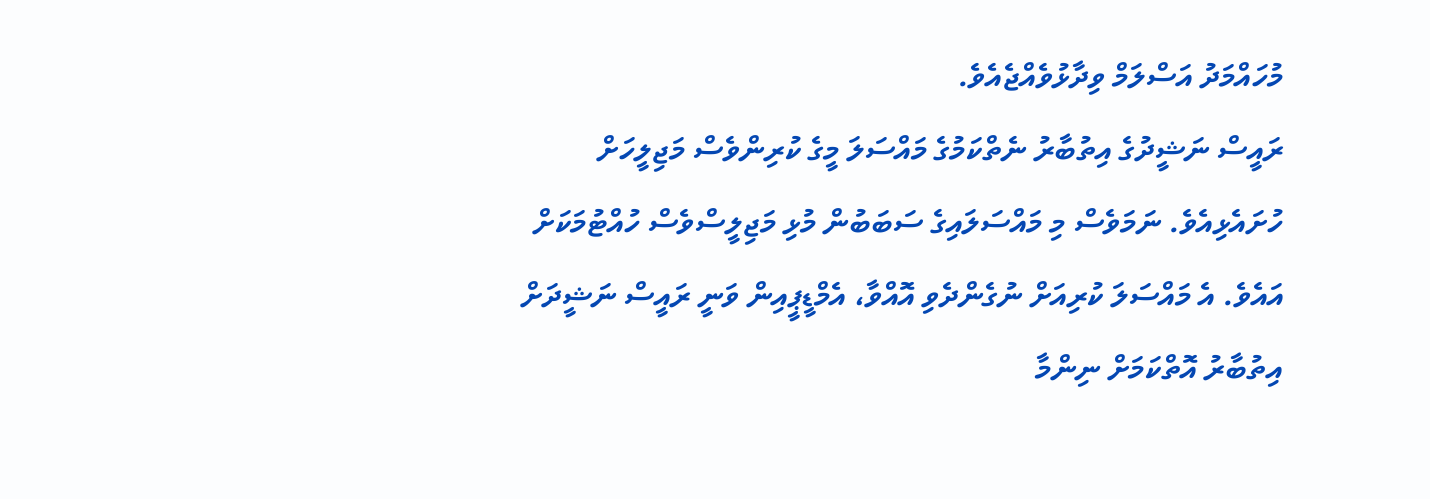މުހައްމަދު އަސްލަމް ވިދާޅުވެއްޖެއެވެ.
ރައީސް ނަޝީދުގެ އިތުބާރު ނެތްކަމުގެ މައްސަލަ މީގެ ކުރިންވެސް މަޖިލީހަށް ހުށައެޅިއެވެ. ނަމަވެސް މި މައްސަލައިގެ ސަބަބުން މުޅި މަޖިލީސްވެސް ހުއްޓުމަކަށް އައެވެ. އެ މައްސަލަ ކުރިއަށް ނުގެންދެވި އޮއްވާ، އެމްޑީޕީއިން ވަނީ ރައީސް ނަޝީދަށް އިތުބާރު އޮތްކަމަށް ނިންމާ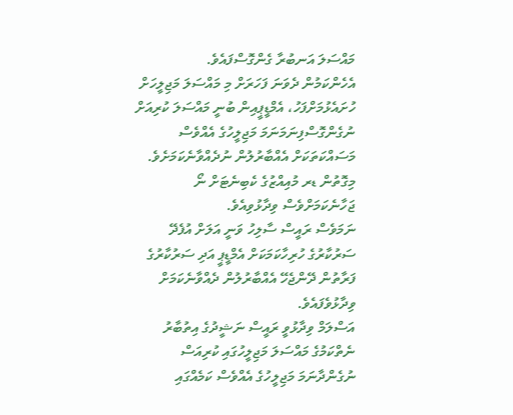މައްސަލަ އަނބުރާ ގެންގޮސްފައެވެ.
އެހެންކަމުން ދެވަނަ ފަހަރަށް މި މައްސަލަ މަޖިލީހަށް ހުށައެޅުމަށްފަހު، އެމްޑީޕީއިން ބުނީ މައްސަލަ ކުރިއަށް ނުގެންގޮސްފިނަމަނަމަ މަޖިލީހުގެ އެއްވެސް މަސައްކަތަކަށް އެއްބާރުލުން ނުދެއްވާނެކަމަށެވެ. މިގޮތުން ޑރ މުއިއްޒުގެ ކެބިނެޓަށް ނޯ ޖަހާނެކަމަށްވެސް ވިދާޅުވިއެވެ.
ނަމަވެސް ރައީސް ސާލިހު ވަނީ އަލަށް އުފެދޭ ސަރުކާރުގެ ހުރިހާކަމަކަށް އެމްޑީޕީ އަދި ސަރުކާރުގެ ފަރާތުން ދޭންޖެހޭ އެއްބާރުލުން ދެއްވާނެކަމަށް ވިދާޅުވެފައެވެ.
އަސްލަމް ވިދާޅުވީ ރައީސް ނަޝީދުގެ އިތުބާރު ނެތްކަމުގެ މައްސަލަ މަޖިލީހުގައި ކުރިއަސް ނުގެންދާނަމަ މަޖިލީހުގެ އެއްވެސް ކަމެއްގައި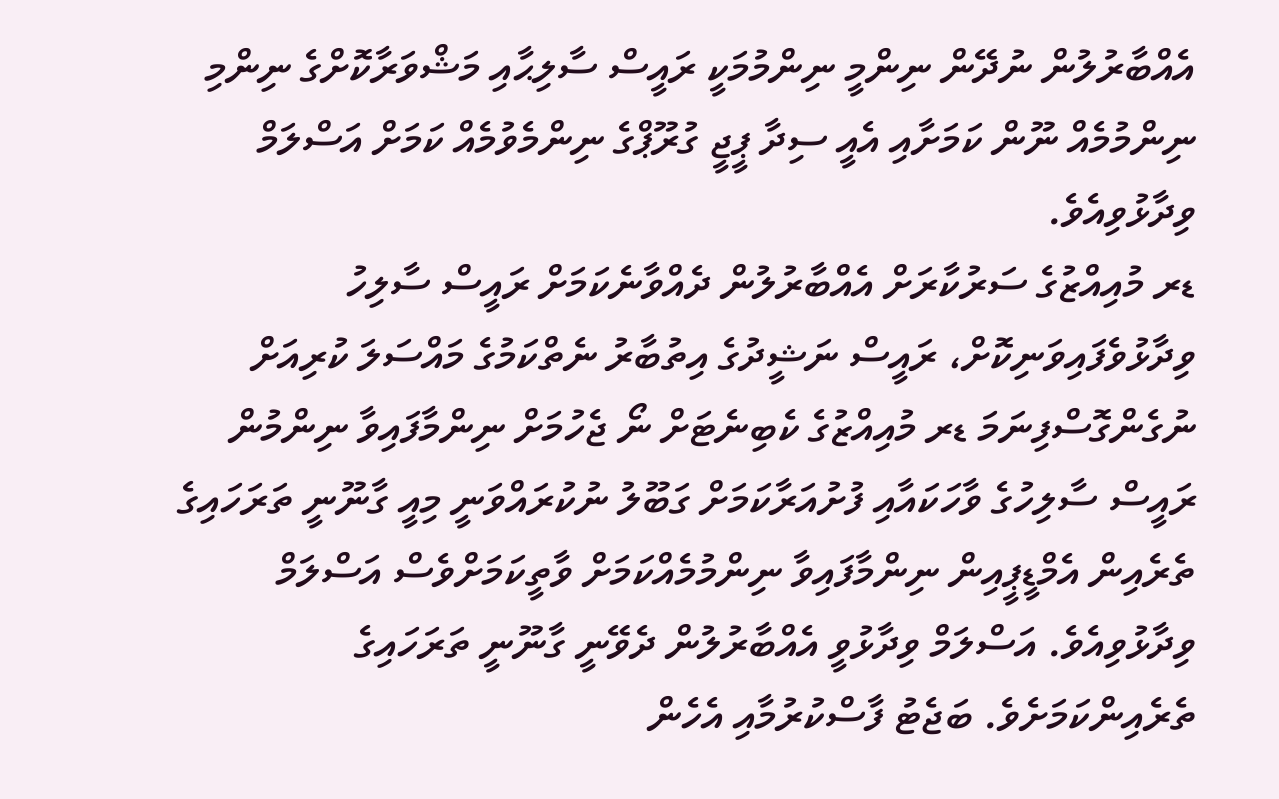އެއްބާރުލުން ނުދޭން ނިންމީ ނިންމުމަކީ ރައީސް ސާލިޙާއި މަޝްވަރާކޮށްގެ ނިންމި ނިންމުމެއް ނޫން ކަމަށާއި އެއީ ސިދާ ޕީޖީ ގުރޫޕްގެ ނިންމެވުމެއް ކަމަށް އަސްލަމް ވިދާޅުވިއެވެ.
ޑރ މުއިއްޒުގެ ސަރުކާރަށް އެއްބާރުލުން ދެއްވާނެކަމަށް ރައީސް ސާލިހު ވިދާޅުވެފައިވަނިކޮށް، ރައީސް ނަޝީދުގެ އިތުބާރު ނެތްކަމުގެ މައްސަލަ ކުރިއަށް ނުގެންގޮސްފިނަމަ ޑރ މުއިއްޒުގެ ކެބިނެޓަށް ނޯ ޖެހުމަށް ނިންމާފައިވާ ނިންމުން ރައީސް ސާލިހުގެ ވާހަކައާއި ފުށުއަރާކަމަށް ގަބޫލު ނުކުރައްވަނީ މިއީ ގާނޫނީ ތަރަހައިގެ ތެރެއިން އެމްޑީޕީއިން ނިންމާފައިވާ ނިންމުމެއްކަމަށް ވާތީކަމަށްވެސް އަސްލަމް ވިދާޅުވިއެވެ. އަސްލަމް ވިދާޅުވީ އެއްބާރުލުން ދެވޭނީ ގާނޫނީ ތަރަހައިގެ ތެރެއިންކަމަށެވެ. ބަޖެޓު ފާސްކުރުމާއި އެހެން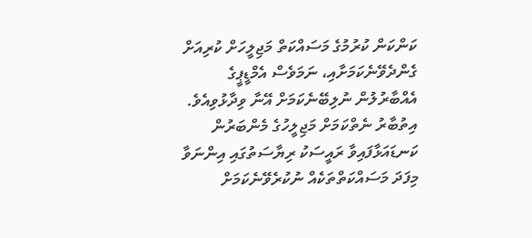ކަންކަން ކުރުމުގެ މަސައްކަތް މަޖިލީހަށް ކުރިއަށް ގެންދެވޭނެކަމަށާއި، ނަމަވެސް އެމްޑީޕީގެ އެއްބާރުލުން ނުލިބޭނެކަމަށް އޭނާ ވިދާޅުވިއެވެ.
އިތުބާރު ނެތްކަމަށް މަޖިލީހުގެ މެންބަރުން ކަނޑައަޅާފައިވާ ރައީސަކު ރިޔާސަތުގައި އިންނަވާ މިފަދަ މަސައްކަތްތަކެއް ނުކުރެވޭނެކަމަށް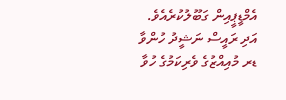އެމްޑީޕީއިން ގަބޫލުކުރެއެވެ. އަދި ރައީސް ނަޝީދު ހުންވާ ޑރ މުއިއްޒުގެ ވެރިކަމުގެ ހުވާ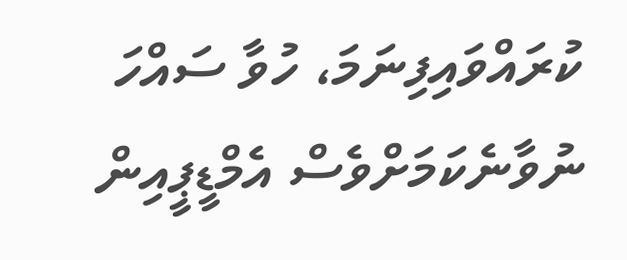ކުރައްވައިފިނަމަ، ހުވާ ސައްހަ ނުވާނެކަމަށްވެސް އެމްޑީޕީއިން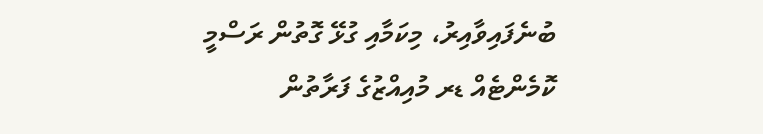ބުނެފައިވާއިރު، މިކަމާއި ގުޅޭ ގޮތުން ރަސްމީ ކޮމެންޓެއް ޑރ މުއިއްޒުގެ ފަރާތުން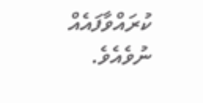ކުރައްވާފައެއް ނުވެއެވެ.